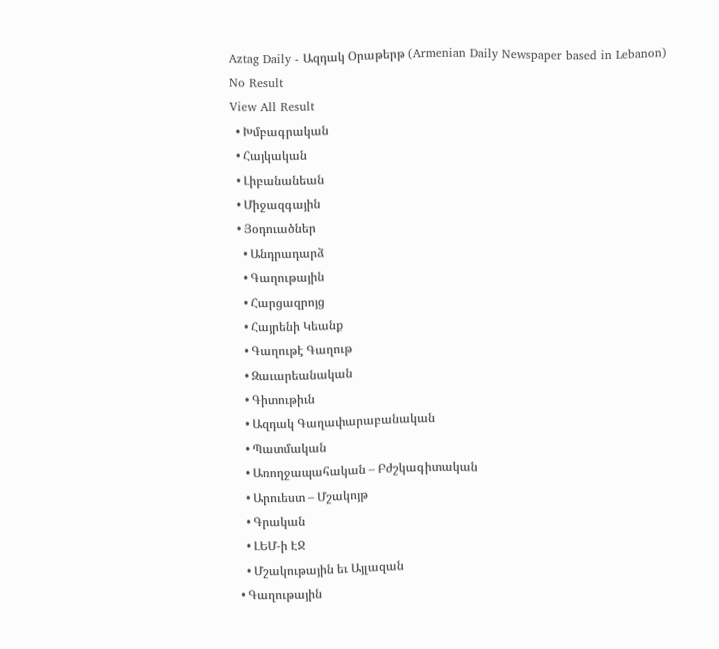Aztag Daily - Ազդակ Օրաթերթ (Armenian Daily Newspaper based in Lebanon)
No Result
View All Result
  • Խմբագրական
  • Հայկական
  • Լիբանանեան
  • Միջազգային
  • Յօդուածներ
    • Անդրադարձ
    • Գաղութային
    • Հարցազրոյց
    • Հայրենի Կեանք
    • Գաղութէ Գաղութ
    • Զաւարեանական
    • Գիտութիւն
    • Ազդակ Գաղափարաբանական
    • Պատմական
    • Առողջապահական – Բժշկագիտական
    • Արուեստ – Մշակոյթ
    • Գրական
    • ԼԵՄ-ի ԷՋ
    • Մշակութային եւ Այլազան
  • Գաղութային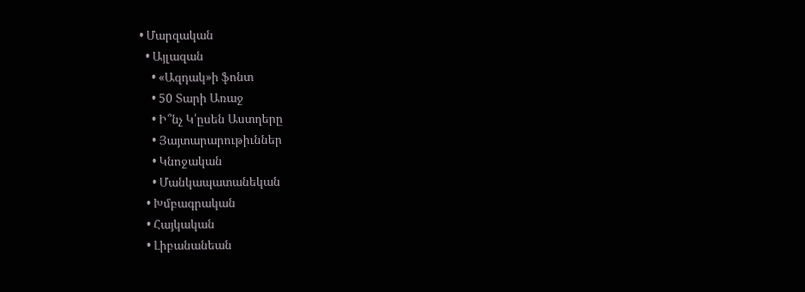• Մարզական
  • Այլազան
    • «Ազդակ»ի ֆոնտ
    • 50 Տարի Առաջ
    • Ի՞նչ Կ՛ըսեն Աստղերը
    • Յայտարարութիւններ
    • Կնոջական
    • Մանկապատանեկան
  • Խմբագրական
  • Հայկական
  • Լիբանանեան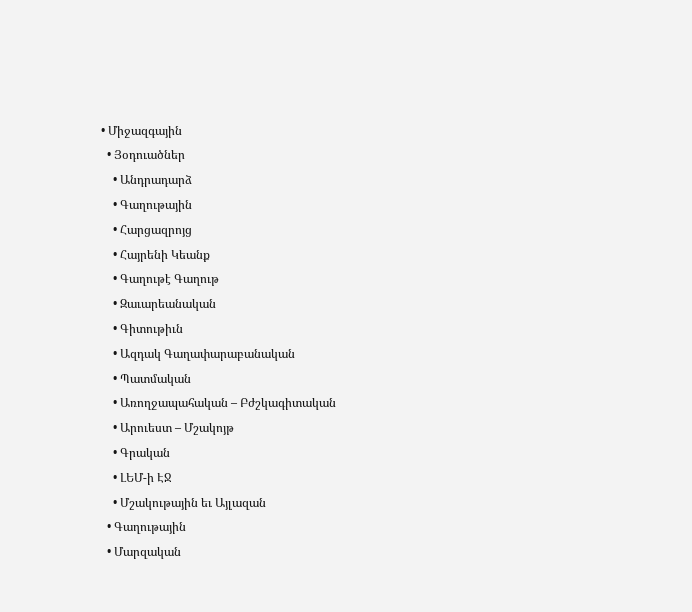• Միջազգային
  • Յօդուածներ
    • Անդրադարձ
    • Գաղութային
    • Հարցազրոյց
    • Հայրենի Կեանք
    • Գաղութէ Գաղութ
    • Զաւարեանական
    • Գիտութիւն
    • Ազդակ Գաղափարաբանական
    • Պատմական
    • Առողջապահական – Բժշկագիտական
    • Արուեստ – Մշակոյթ
    • Գրական
    • ԼԵՄ-ի ԷՋ
    • Մշակութային եւ Այլազան
  • Գաղութային
  • Մարզական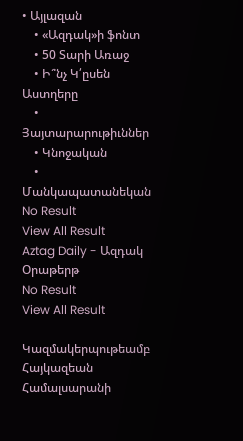• Այլազան
    • «Ազդակ»ի ֆոնտ
    • 50 Տարի Առաջ
    • Ի՞նչ Կ՛ըսեն Աստղերը
    • Յայտարարութիւններ
    • Կնոջական
    • Մանկապատանեկան
No Result
View All Result
Aztag Daily - Ազդակ Օրաթերթ
No Result
View All Result

Կազմակերպութեամբ Հայկազեան Համալսարանի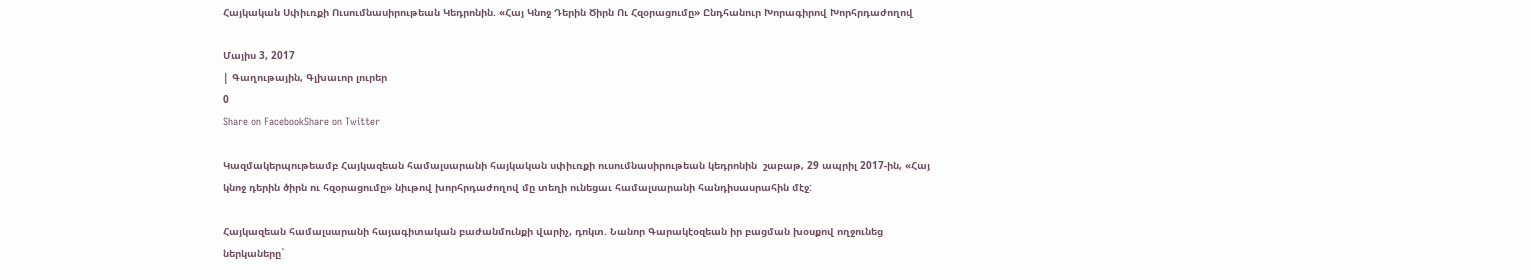Հայկական Սփիւռքի Ուսումնասիրութեան Կեդրոնին. «Հայ Կնոջ Դերին Ծիրն Ու Հզօրացումը» Ընդհանուր Խորագիրով Խորհրդաժողով

Մայիս 3, 2017
| Գաղութային, Գլխաւոր լուրեր
0
Share on FacebookShare on Twitter

Կազմակերպութեամբ Հայկազեան համալսարանի հայկական սփիւռքի ուսումնասիրութեան կեդրոնին  շաբաթ, 29 ապրիլ 2017-ին, «Հայ կնոջ դերին ծիրն ու հզօրացումը» նիւթով խորհրդաժողով մը տեղի ունեցաւ համալսարանի հանդիսասրահին մէջ:

Հայկազեան համալսարանի հայագիտական բաժանմունքի վարիչ, դոկտ. Նանոր Գարակէօզեան իր բացման խօսքով ողջունեց ներկաները`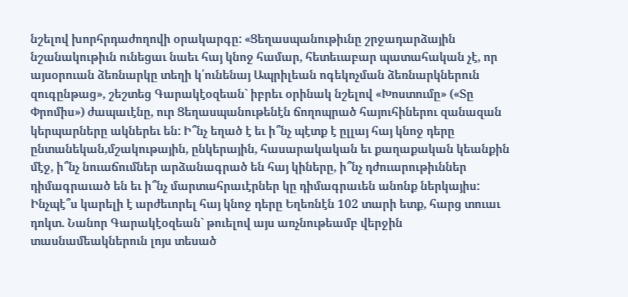նշելով խորհրդաժողովի օրակարգը: «Ցեղասպանութիւնը շրջադարձային նշանակութիւն ունեցաւ նաեւ հայ կնոջ համար, հետեւաբար պատահական չէ, որ այսօրուան ձեռնարկը տեղի կ՛ունենայ Ապրիլեան ոգեկոչման ձեռնարկներուն զուգընթաց», շեշտեց Գարակէօզեան` իբրեւ օրինակ նշելով «Խոստումը» («Տը Փրոմիս») ժապաւէնը, ուր Ցեղասպանութենէն ճողոպրած հայուհիներու զանազան կերպարները ակներեւ են: Ի՞նչ եղած է եւ ի՞նչ պէտք է ըլլայ հայ կնոջ դերը ընտանեկան,մշակութային, ընկերային, հասարակական եւ քաղաքական կեանքին մէջ, ի՞նչ նուաճումներ արձանագրած են հայ կիները, ի՞նչ դժուարութիւններ դիմագրաւած են եւ ի՞նչ մարտահրաւէրներ կը դիմագրաւեն անոնք ներկայիս: Ինչպէ՞ս կարելի է արժեւորել հայ կնոջ դերը Եղեռնէն 102 տարի ետք, հարց տուաւ դոկտ. Նանոր Գարակէօզեան` թուելով այս առչնութեամբ վերջին տասնամեակներուն լոյս տեսած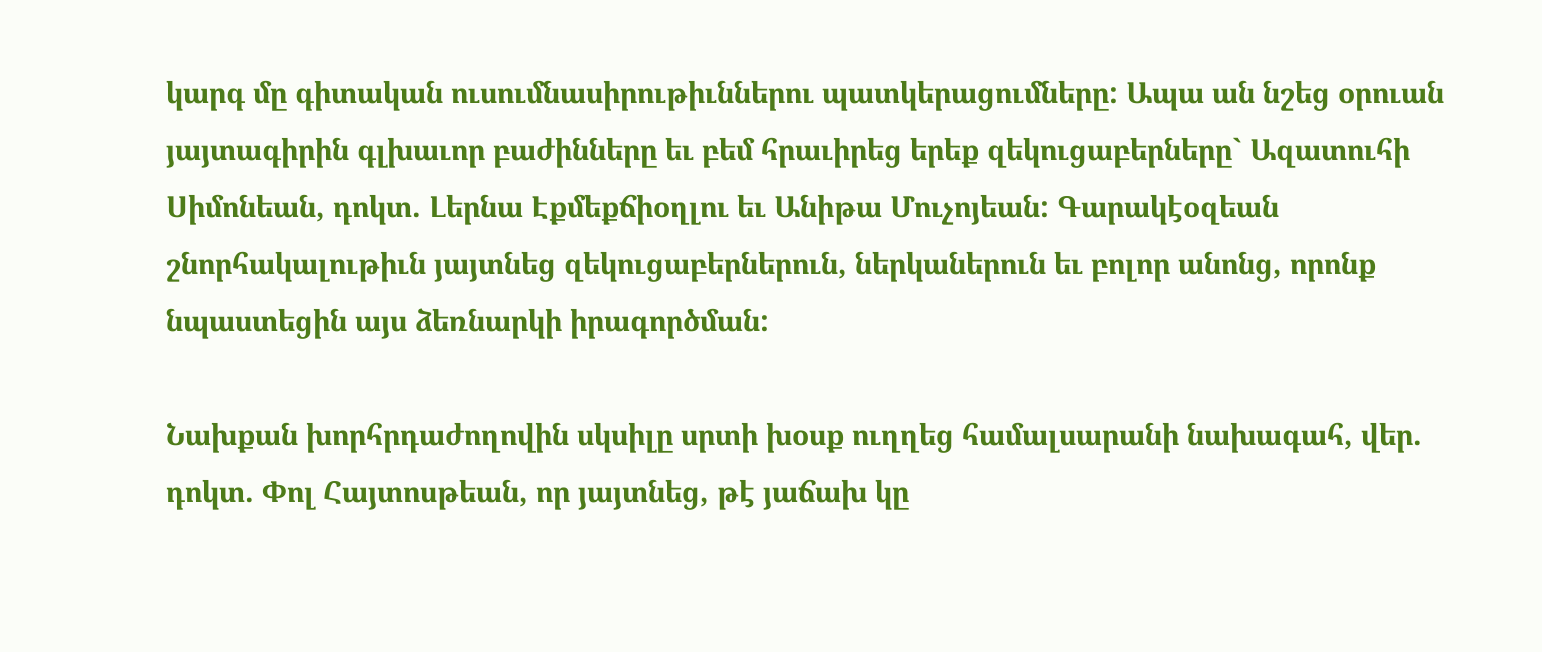կարգ մը գիտական ուսումնասիրութիւններու պատկերացումները: Ապա ան նշեց օրուան յայտագիրին գլխաւոր բաժինները եւ բեմ հրաւիրեց երեք զեկուցաբերները` Ազատուհի Սիմոնեան, դոկտ. Լերնա Էքմեքճիօղլու եւ Անիթա Մուչոյեան: Գարակէօզեան շնորհակալութիւն յայտնեց զեկուցաբերներուն, ներկաներուն եւ բոլոր անոնց, որոնք նպաստեցին այս ձեռնարկի իրագործման:

Նախքան խորհրդաժողովին սկսիլը սրտի խօսք ուղղեց համալսարանի նախագահ, վեր. դոկտ. Փոլ Հայտոսթեան, որ յայտնեց, թէ յաճախ կը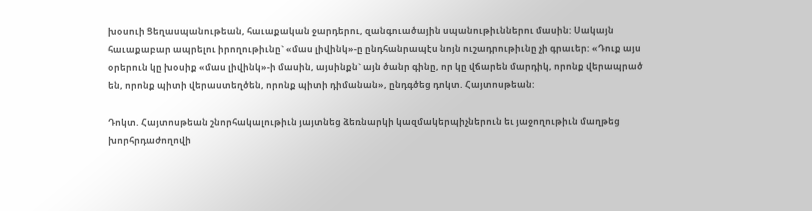խօսուի Ցեղասպանութեան, հաւաքական ջարդերու, զանգուածային սպանութիւններու մասին: Սակայն հաւաքաբար ապրելու իրողութիւնը` «մաս լիվինկ»-ը ընդհանրապէս նոյն ուշադրութիւնը չի գրաւեր: «Դուք այս օրերուն կը խօսիք «մաս լիվինկ»-ի մասին, այսինքն` այն ծանր գինը, որ կը վճարեն մարդիկ, որոնք վերապրած են, որոնք պիտի վերաստեղծեն, որոնք պիտի դիմանան», ընդգծեց դոկտ. Հայտոսթեան:

Դոկտ. Հայտոսթեան շնորհակալութիւն յայտնեց ձեռնարկի կազմակերպիչներուն եւ յաջողութիւն մաղթեց խորհրդաժողովի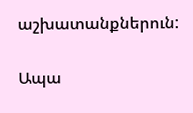աշխատանքներուն:

Ապա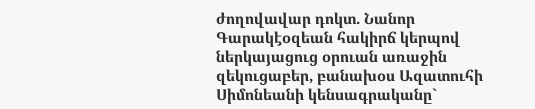ժողովավար դոկտ. Նանոր Գարակէօզեան հակիրճ կերպով ներկայացուց օրուան առաջին զեկուցաբեր, բանախօս Ազատուհի Սիմոնեանի կենսագրականը`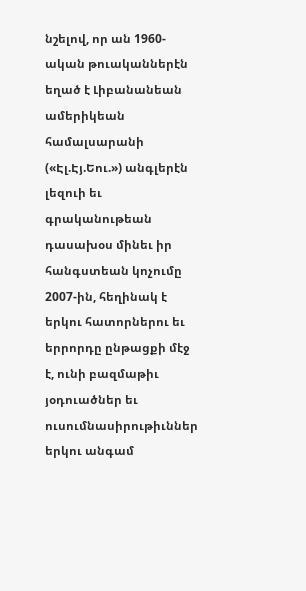նշելով, որ ան 1960-ական թուականներէն եղած է Լիբանանեան ամերիկեան համալսարանի («Էլ.Էյ.Եու.») անգլերէն լեզուի եւ գրականութեան դասախօս մինեւ իր հանգստեան կոչումը 2007-ին, հեղինակ է երկու հատորներու եւ երրորդը ընթացքի մէջ է, ունի բազմաթիւ յօդուածներ եւ ուսումնասիրութիւններ երկու անգամ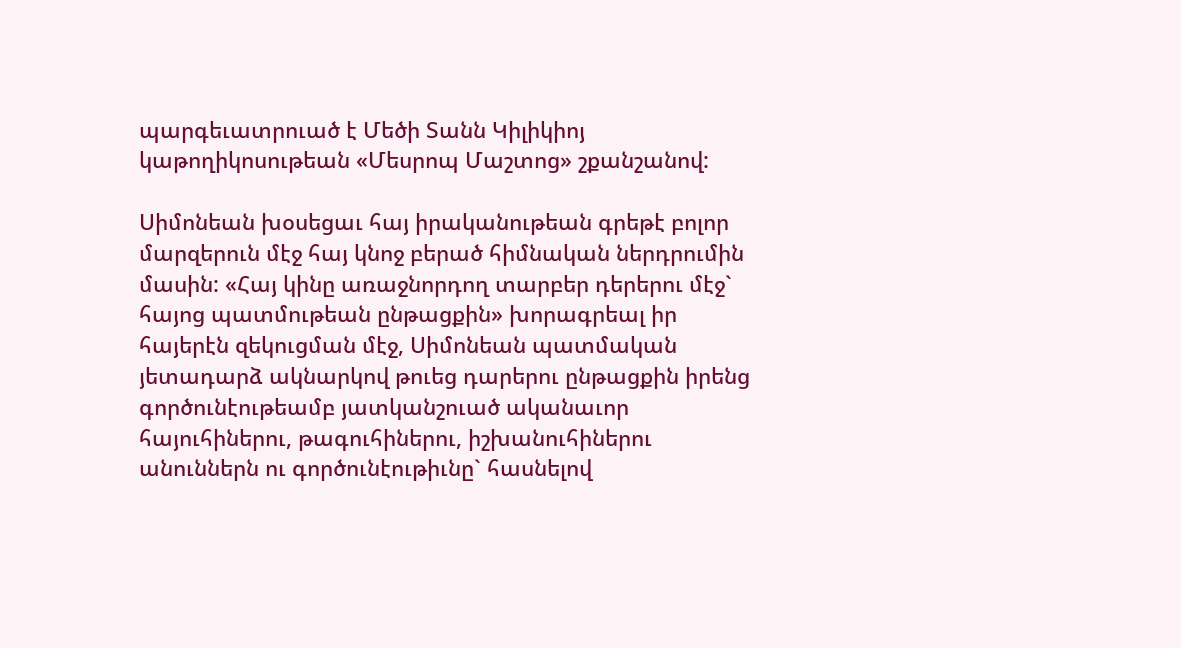պարգեւատրուած է Մեծի Տանն Կիլիկիոյ կաթողիկոսութեան «Մեսրոպ Մաշտոց» շքանշանով:

Սիմոնեան խօսեցաւ հայ իրականութեան գրեթէ բոլոր մարզերուն մէջ հայ կնոջ բերած հիմնական ներդրումին մասին: «Հայ կինը առաջնորդող տարբեր դերերու մէջ` հայոց պատմութեան ընթացքին» խորագրեալ իր հայերէն զեկուցման մէջ, Սիմոնեան պատմական յետադարձ ակնարկով թուեց դարերու ընթացքին իրենց գործունէութեամբ յատկանշուած ականաւոր հայուհիներու, թագուհիներու, իշխանուհիներու անուններն ու գործունէութիւնը` հասնելով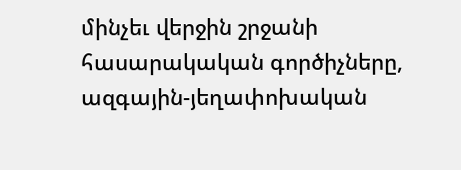մինչեւ վերջին շրջանի հասարակական գործիչները, ազգային-յեղափոխական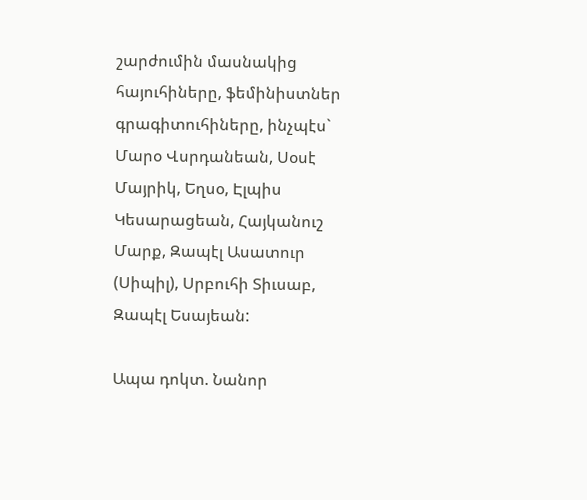շարժումին մասնակից հայուհիները, ֆեմինիստներ գրագիտուհիները, ինչպէս` Մարօ Վսրդանեան, Սօսէ Մայրիկ, Եղսօ, Էլպիս Կեսարացեան, Հայկանուշ Մարք, Զապէլ Ասատուր (Սիպիլ), Սրբուհի Տիւսաբ, Զապէլ Եսայեան:

Ապա դոկտ. Նանոր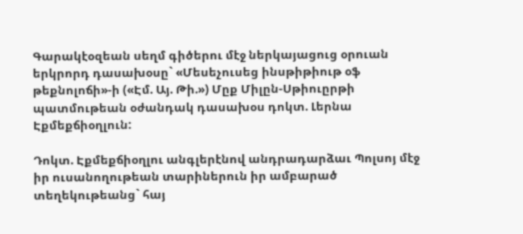Գարակէօզեան սեղմ գիծերու մէջ ներկայացուց օրուան երկրորդ դասախօսը` «Մեսեչուսեց ինսթիթիութ օֆ թեքնոլոճի»-ի («Էմ. Այ. Թի.») Մըք Միլըն-Սթիուըրթի պատմութեան օժանդակ դասախօս դոկտ. Լերնա Էքմեքճիօղլուն:

Դոկտ. Էքմեքճիօղլու անգլերէնով անդրադարձաւ Պոլսոյ մէջ իր ուսանողութեան տարիներուն իր ամբարած տեղեկութեանց` հայ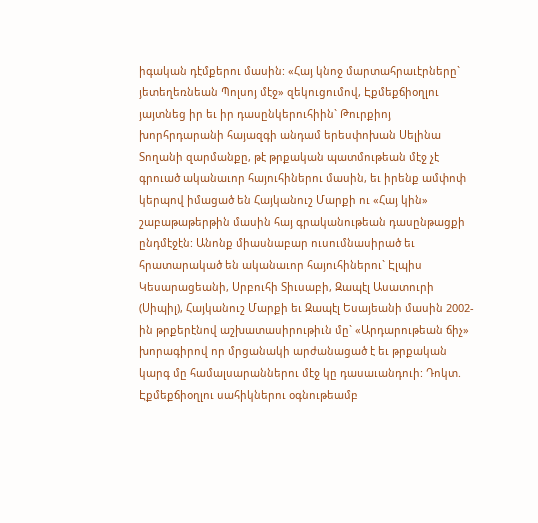իգական դէմքերու մասին: «Հայ կնոջ մարտահրաւէրները` յետեղեռնեան Պոլսոյ մէջ» զեկուցումով, Էքմեքճիօղլու յայտնեց իր եւ իր դասընկերուհիին` Թուրքիոյ խորհրդարանի հայազգի անդամ երեսփոխան Սելինա Տողանի զարմանքը, թէ թրքական պատմութեան մէջ չէ գրուած ականաւոր հայուհիներու մասին, եւ իրենք ամփոփ կերպով իմացած են Հայկանուշ Մարքի ու «Հայ կին» շաբաթաթերթին մասին հայ գրականութեան դասընթացքի ընդմէջէն: Անոնք միասնաբար ուսումնասիրած եւ հրատարակած են ականաւոր հայուհիներու` Էլպիս Կեսարացեանի, Սրբուհի Տիւսաբի, Զապէլ Ասատուրի (Սիպիլ), Հայկանուշ Մարքի եւ Զապէլ Եսայեանի մասին 2002-ին թրքերէնով աշխատասիրութիւն մը` «Արդարութեան ճիչ» խորագիրով որ մրցանակի արժանացած է եւ թրքական կարգ մը համալսարաններու մէջ կը դասաւանդուի: Դոկտ. Էքմեքճիօղլու սահիկներու օգնութեամբ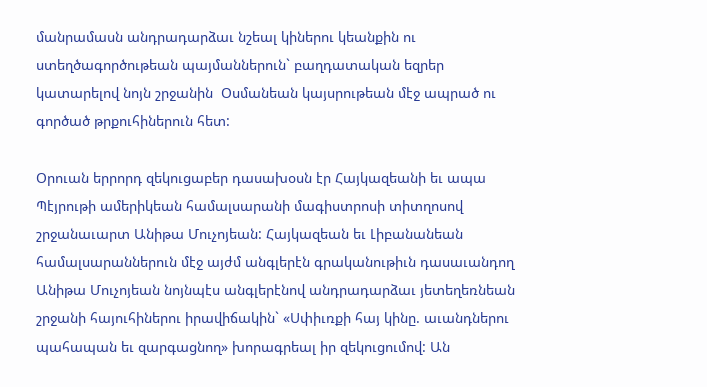մանրամասն անդրադարձաւ նշեալ կիներու կեանքին ու ստեղծագործութեան պայմաններուն` բաղդատական եզրեր կատարելով նոյն շրջանին  Օսմանեան կայսրութեան մէջ ապրած ու գործած թրքուհիներուն հետ:

Օրուան երրորդ զեկուցաբեր դասախօսն էր Հայկազեանի եւ ապա Պէյրութի ամերիկեան համալսարանի մագիստրոսի տիտղոսով շրջանաւարտ Անիթա Մուչոյեան: Հայկազեան եւ Լիբանանեան համալսարաններուն մէջ այժմ անգլերէն գրականութիւն դասաւանդող Անիթա Մուչոյեան նոյնպէս անգլերէնով անդրադարձաւ յետեղեռնեան շրջանի հայուհիներու իրավիճակին` «Սփիւռքի հայ կինը. աւանդներու պահապան եւ զարգացնող» խորագրեալ իր զեկուցումով: Ան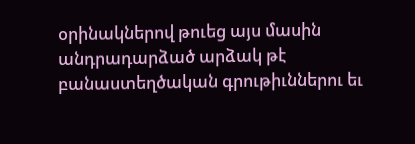օրինակներով թուեց այս մասին անդրադարձած արձակ թէ բանաստեղծական գրութիւններու եւ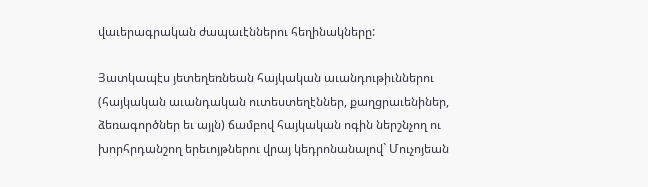վաւերագրական ժապաւէններու հեղինակները:

Յատկապէս յետեղեռնեան հայկական աւանդութիւններու (հայկական աւանդական ուտեստեղէններ, քաղցրաւենիներ, ձեռագործներ եւ այլն) ճամբով հայկական ոգին ներշնչող ու խորհրդանշող երեւոյթներու վրայ կեդրոնանալով` Մուչոյեան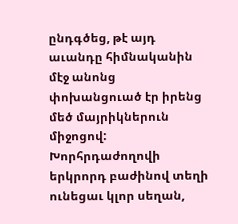ընդգծեց, թէ այդ աւանդը հիմնականին մէջ անոնց փոխանցուած էր իրենց մեծ մայրիկներուն միջոցով: Խորհրդաժողովի երկրորդ բաժինով տեղի ունեցաւ կլոր սեղան,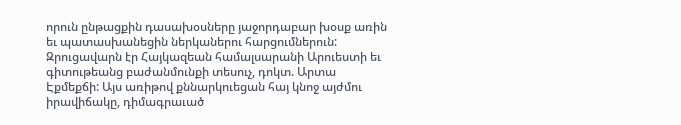որուն ընթացքին դասախօսները յաջորդաբար խօսք առին եւ պատասխանեցին ներկաներու հարցումներուն: Զրուցավարն էր Հայկազեան համալսարանի Արուեստի եւ գիտութեանց բաժանմունքի տեսուչ, դոկտ. Արտա Էքմեքճի: Այս առիթով քննարկուեցան հայ կնոջ այժմու իրավիճակը, դիմագրաւած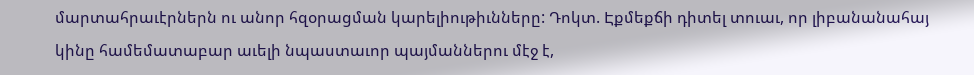մարտահրաւէրներն ու անոր հզօրացման կարելիութիւնները: Դոկտ. Էքմեքճի դիտել տուաւ, որ լիբանանահայ կինը համեմատաբար աւելի նպաստաւոր պայմաններու մէջ է,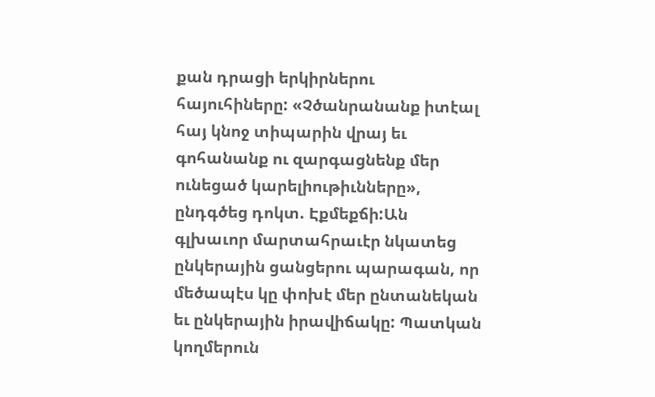քան դրացի երկիրներու հայուհիները: «Չծանրանանք իտէալ հայ կնոջ տիպարին վրայ եւ գոհանանք ու զարգացնենք մեր ունեցած կարելիութիւնները», ընդգծեց դոկտ. Էքմեքճի:Ան գլխաւոր մարտահրաւէր նկատեց ընկերային ցանցերու պարագան, որ մեծապէս կը փոխէ մեր ընտանեկան եւ ընկերային իրավիճակը: Պատկան կողմերուն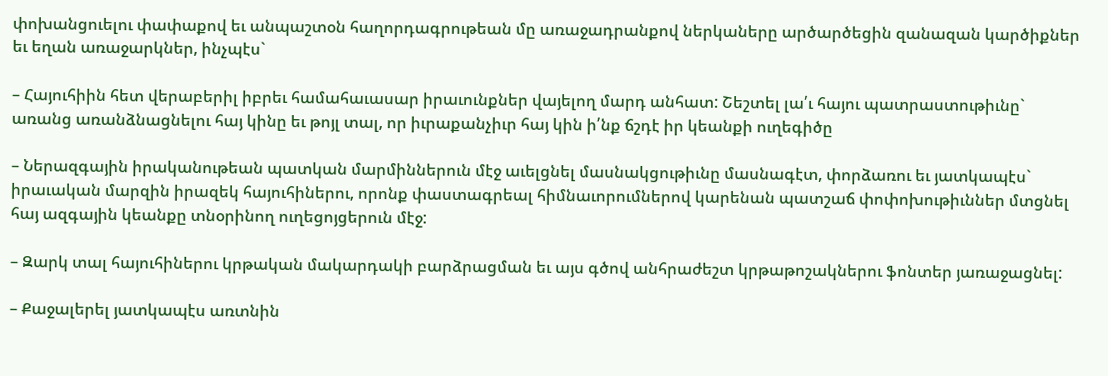փոխանցուելու փափաքով եւ անպաշտօն հաղորդագրութեան մը առաջադրանքով ներկաները արծարծեցին զանազան կարծիքներ եւ եղան առաջարկներ, ինչպէս`

– Հայուհիին հետ վերաբերիլ իբրեւ համահաւասար իրաւունքներ վայելող մարդ անհատ: Շեշտել լա՛ւ հայու պատրաստութիւնը` առանց առանձնացնելու հայ կինը եւ թոյլ տալ, որ իւրաքանչիւր հայ կին ի՛նք ճշդէ իր կեանքի ուղեգիծը

– Ներազգային իրականութեան պատկան մարմիններուն մէջ աւելցնել մասնակցութիւնը մասնագէտ, փորձառու եւ յատկապէս` իրաւական մարզին իրազեկ հայուհիներու, որոնք փաստագրեալ հիմնաւորումներով կարենան պատշաճ փոփոխութիւններ մտցնել հայ ազգային կեանքը տնօրինող ուղեցոյցերուն մէջ:

– Զարկ տալ հայուհիներու կրթական մակարդակի բարձրացման եւ այս գծով անհրաժեշտ կրթաթոշակներու ֆոնտեր յառաջացնել:

– Քաջալերել յատկապէս առտնին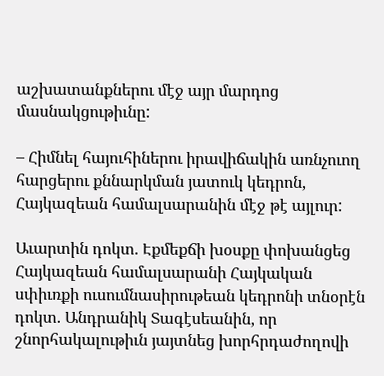աշխատանքներու մէջ այր մարդոց մասնակցութիւնը:

– Հիմնել հայուհիներու իրավիճակին առնչուող հարցերու քննարկման յատուկ կեդրոն, Հայկազեան համալսարանին մէջ թէ այլուր:

Աւարտին դոկտ. Էքմեքճի խօսքը փոխանցեց  Հայկազեան համալսարանի Հայկական սփիւռքի ուսումնասիրութեան կեդրոնի տնօրէն դոկտ. Անդրանիկ Տագէսեանին, որ  շնորհակալութիւն յայտնեց խորհրդաժողովի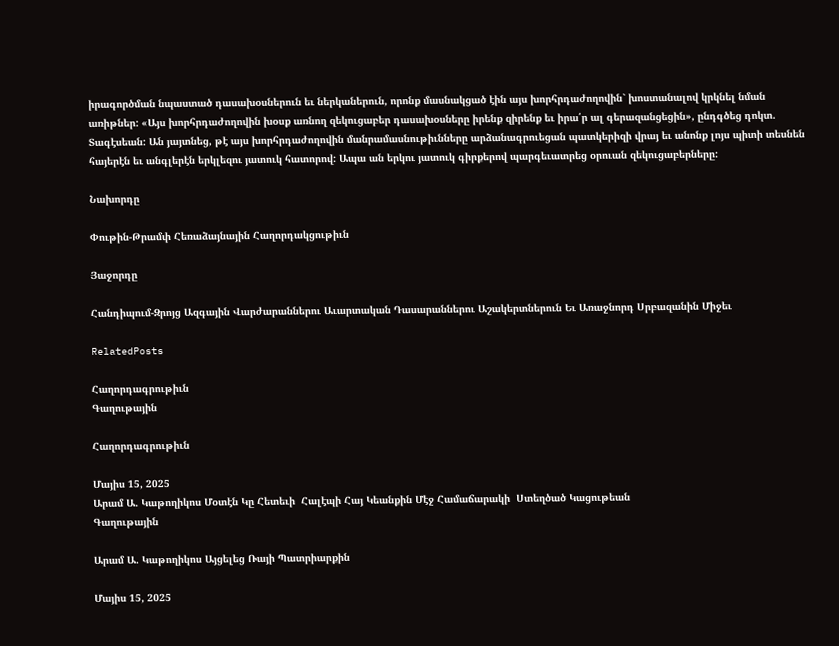իրագործման նպաստած դասախօսներուն եւ ներկաներուն, որոնք մասնակցած էին այս խորհրդաժողովին` խոստանալով կրկնել նման առիթներ: «Այս խորհրդաժողովին խօսք առնող զեկուցաբեր դասախօսները իրենք զիրենք եւ իրա՛ր ալ գերազանցեցին», ընդգծեց դոկտ. Տագէսեան: Ան յայտնեց, թէ այս խորհրդաժողովին մանրամասնութիւնները արձանագրուեցան պատկերիզի վրայ եւ անոնք լոյս պիտի տեսնեն հայերէն եւ անգլերէն երկլեզու յատուկ հատորով: Ապա ան երկու յատուկ գիրքերով պարգեւատրեց օրուան զեկուցաբերները:

Նախորդը

Փութին-Թրամփ Հեռաձայնային Հաղորդակցութիւն

Յաջորդը

Հանդիպում-Զրոյց Ազգային Վարժարաններու Աւարտական Դասարաններու Աշակերտներուն Եւ Առաջնորդ Սրբազանին Միջեւ

RelatedPosts

Հաղորդագրութիւն
Գաղութային

Հաղորդագրութիւն

Մայիս 15, 2025
Արամ Ա. Կաթողիկոս Մօտէն Կը Հետեւի  Հալէպի Հայ Կեանքին Մէջ Համաճարակի  Ստեղծած Կացութեան
Գաղութային

Արամ Ա. Կաթողիկոս Այցելեց Ռայի Պատրիարքին

Մայիս 15, 2025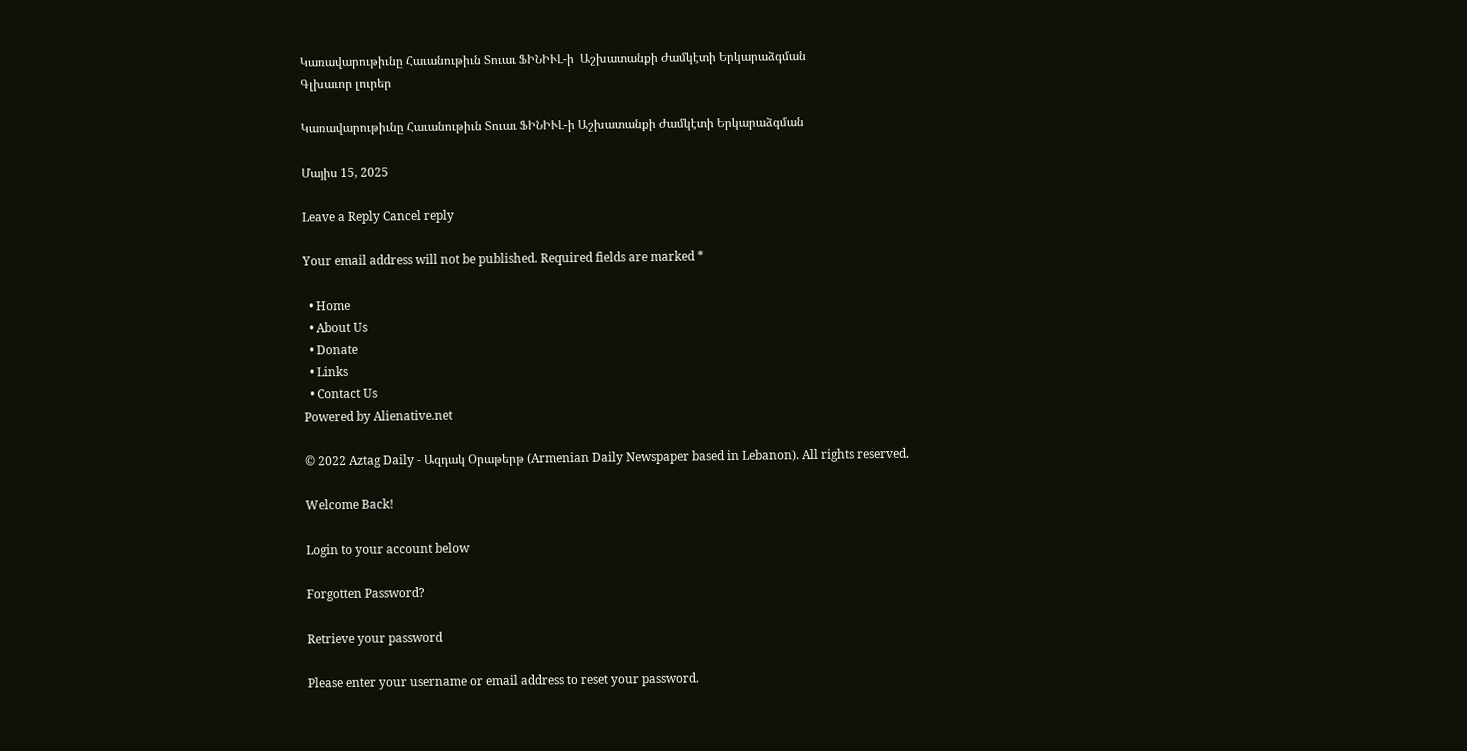Կառավարութիւնը Հաւանութիւն Տուաւ ՖԻՆԻՒԼ-ի  Աշխատանքի Ժամկէտի Երկարաձգման
Գլխաւոր լուրեր

Կառավարութիւնը Հաւանութիւն Տուաւ ՖԻՆԻՒԼ-ի Աշխատանքի Ժամկէտի Երկարաձգման

Մայիս 15, 2025

Leave a Reply Cancel reply

Your email address will not be published. Required fields are marked *

  • Home
  • About Us
  • Donate
  • Links
  • Contact Us
Powered by Alienative.net

© 2022 Aztag Daily - Ազդակ Օրաթերթ (Armenian Daily Newspaper based in Lebanon). All rights reserved.

Welcome Back!

Login to your account below

Forgotten Password?

Retrieve your password

Please enter your username or email address to reset your password.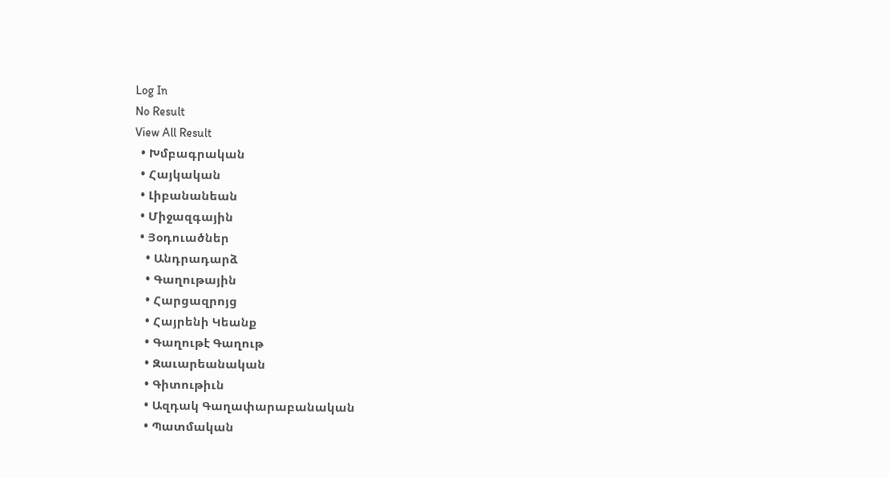Log In
No Result
View All Result
  • Խմբագրական
  • Հայկական
  • Լիբանանեան
  • Միջազգային
  • Յօդուածներ
    • Անդրադարձ
    • Գաղութային
    • Հարցազրոյց
    • Հայրենի Կեանք
    • Գաղութէ Գաղութ
    • Զաւարեանական
    • Գիտութիւն
    • Ազդակ Գաղափարաբանական
    • Պատմական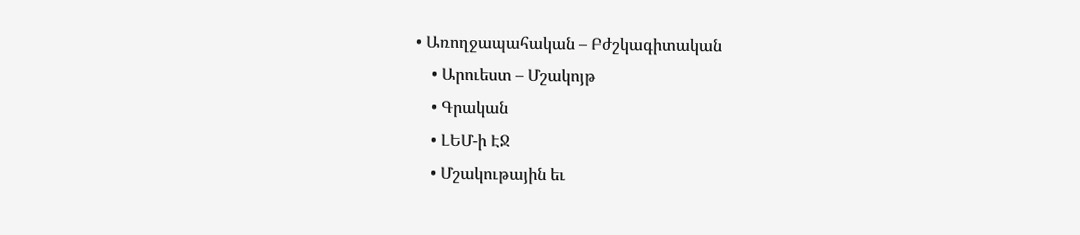• Առողջապահական – Բժշկագիտական
    • Արուեստ – Մշակոյթ
    • Գրական
    • ԼԵՄ-ի ԷՋ
    • Մշակութային եւ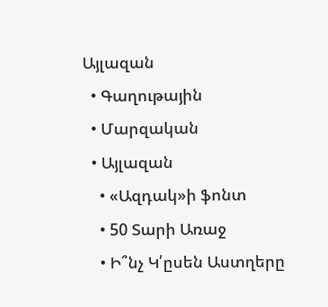Այլազան
  • Գաղութային
  • Մարզական
  • Այլազան
    • «Ազդակ»ի ֆոնտ
    • 50 Տարի Առաջ
    • Ի՞նչ Կ՛ըսեն Աստղերը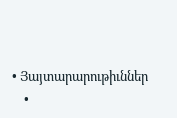• Յայտարարութիւններ
    •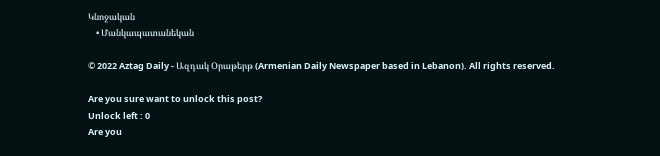Կնոջական
    • Մանկապատանեկան

© 2022 Aztag Daily - Ազդակ Օրաթերթ (Armenian Daily Newspaper based in Lebanon). All rights reserved.

Are you sure want to unlock this post?
Unlock left : 0
Are you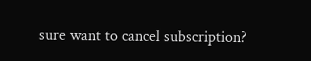sure want to cancel subscription?